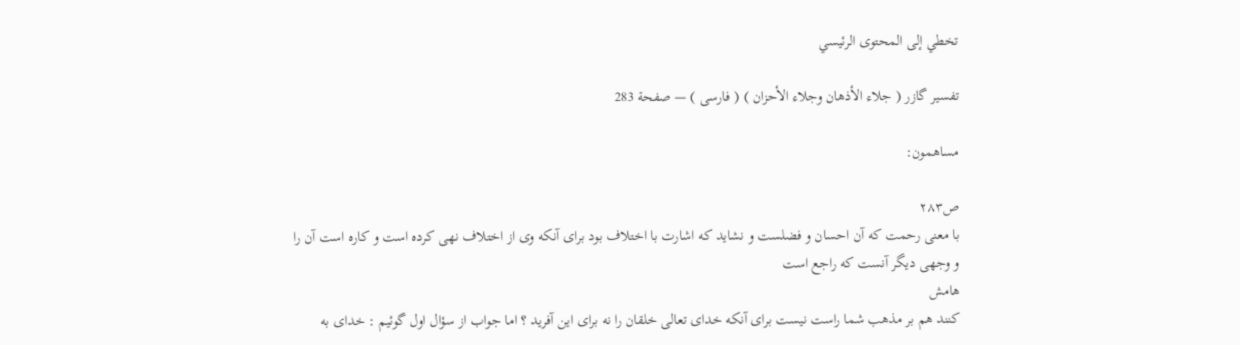تخطي إلى المحتوى الرئيسي

تفسير گازر ( جلاء الأذهان وجلاء الأحزان ) ( فارسى ) — صفحة 283

مساهمون:

ص٢٨٣
با معنى رحمت كه آن احسان و فضلست و نشايد كه اشارت با اختلاف بود براى آنكه وى از اختلاف نهى كرده است و كاره است آن را و وجهى ديگر آنست كه راجع است
هامش
كنند هم بر مذهب شما راست نيست براى آنكه خداى تعالى خلقان را نه براى اين آفريد ؟ اما جواب از سؤال اول گوئيم : خداى به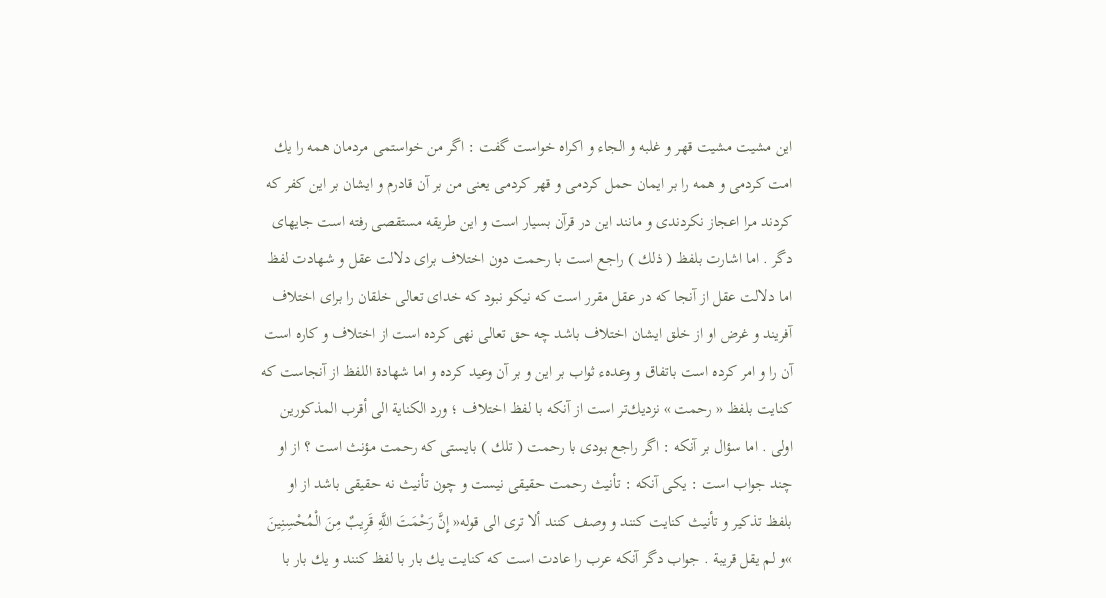اين مشيت مشيت قهر و غلبه و الجاء و اكراه خواست گفت : اگر من خواستمى مردمان همه را يك امت كردمى و همه را بر ايمان حمل كردمى و قهر كردمى يعنى من بر آن قادرم و ايشان بر اين كفر كه كردند مرا اعجاز نكردندى و مانند اين در قرآن بسيار است و اين طريقه مستقصى رفته است جايهاى دگر . اما اشارت بلفظ ( ذلك ) راجع است با رحمت دون اختلاف براى دلالت عقل و شهادت لفظ اما دلالت عقل از آنجا كه در عقل مقرر است كه نيكو نبود كه خداى تعالى خلقان را براى اختلاف آفريند و غرض او از خلق ايشان اختلاف باشد چه حق تعالى نهى كرده است از اختلاف و كاره است آن را و امر كرده است باتفاق و وعدهء ثواب بر اين و بر آن وعيد كرده و اما شهادة اللفظ از آنجاست كه كنايت بلفظ « رحمت » نزديك‌تر است از آنكه با لفظ اختلاف ؛ ورد الكناية الى أقرب المذكورين اولى . اما سؤال بر آنكه : اگر راجع بودى با رحمت ( تلك ) بايستى كه رحمت مؤنث است ؟ از او چند جواب است : يكى آنكه : تأنيث رحمت حقيقى نيست و چون تأنيث نه حقيقى باشد از او بلفظ تذكير و تأنيث كنايت كنند و وصف كنند ألا ترى الى قوله« إِنَّ رَحْمَتَ اللَّهِ قَرِيبٌ مِنَ الْمُحْسِنِينَ »و لم يقل قريبة . جواب دگر آنكه عرب را عادت است كه كنايت يك بار با لفظ كنند و يك بار با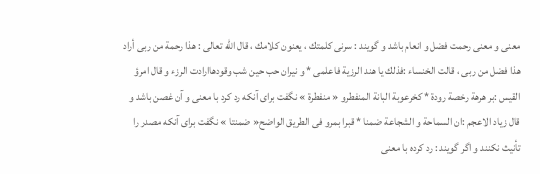معنى و معنى رحمت فضل و انعام باشد و گويند : سرنى كلمتك ، يعنون كلامك ، قال اللّه تعالى : هذا رحمة من ربى أراد هذا فضل من ربى ، قالت الخنساء :فذلك يا هند الرزية فاعلمى * و نيران حب حين شب وقودهاارادت الرزء و قال امرؤ القيس :بر هرهة رخصة رودة * كخرعوبة البانة المنفطرو « منفطرة » نگفت براى آنكه رد كرد با معنى و آن غصن باشد و قال زياد الاعجم :ان السماحة و الشجاعة ضمنا * قبرا بمرو فى الطريق الواضح« ضمنتا » نگفت براى آنكه مصدر را تأنيث نكنند و اگر گويند : رد كرده با معنى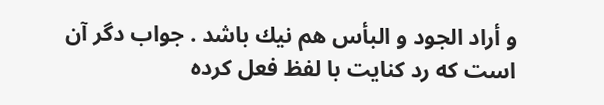و أراد الجود و البأس هم نيك باشد . جواب دگر آن است كه رد كنايت با لفظ فعل كرده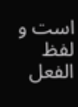است و لفظ الفعل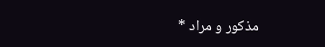مذكور و مراد *